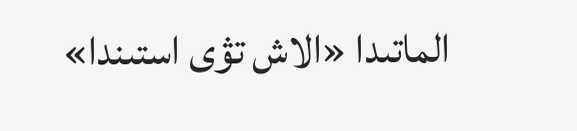الماتىدا «الاش تۋى استىندا»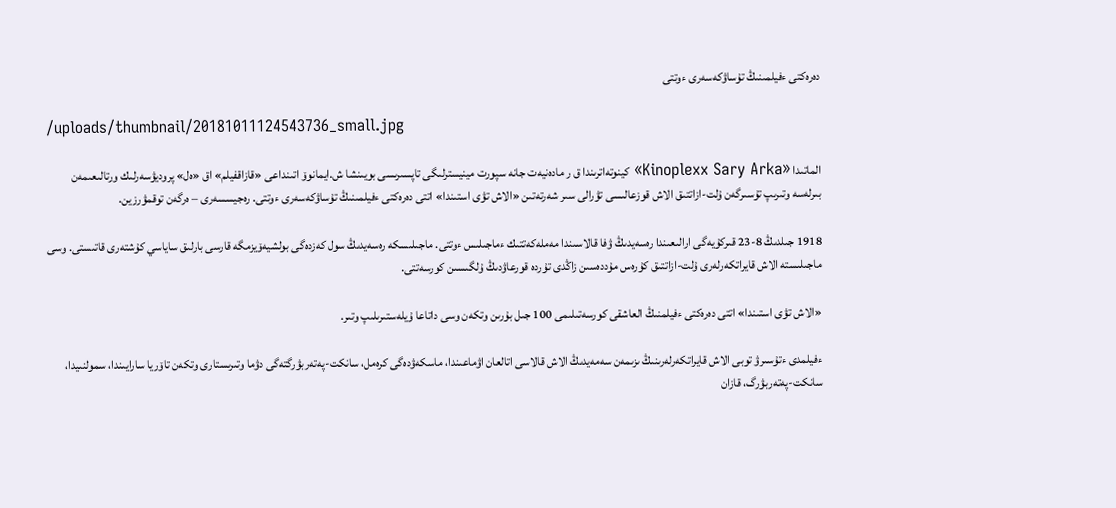دەرەكتى ءفيلمىنىڭ تۇساۋكەسەرى ءوتتى

/uploads/thumbnail/20181011124543736_small.jpg

الماتىدا «Kinoplexx Sary Arka» كينوتەاترىندا ق ر مادەنيەت جانە سپورت مينيسترلىگى تاپسىرىسى بويىنشا ش.ايمانوۆ اتىنداعى «قازاقفيلم» اق «ەل» پروديۋسەرلىك ورتالىعىمەن بىرلەسە وتىرىپ تۇسىرگەن ۇلت-ازاتتىق الاش قوزعالىسى تۋرالى سىر شەرتەتىن «الاش تۋى استىندا» اتتى دەرەكتى ءفيلمىنىڭ تۇساۋكەسەرى ءوتتى. رەجيسسەرى – ەرگەن توقمۋرزين.

1918 جىلدىڭ 8-23 قىركۇيەگى ارالىعىندا رەسەيدىڭ ۋفا قالاسىندا مەملەكەتتىك ءماجىلىس ءوتتى. ماجىلىسكە رەسەيدىڭ سول كەزدەگى بولشيەۆيزمگە قارسى بارلىق ساياسي كۇشتەرى قاتىستى. وسى ماجىلىستە الاش قايراتكەرلەرى ۇلت-ازاتتىق كۇرەس مۇددەسىن زاڭدى تۇردە قورعاۋدىڭ ۇلگىسىن كورسەتتى.

«الاش تۋى استىندا» اتتى دەرەكتى ءفيلمنىڭ العاشقى كورسەتىلىمى 100 جىل بۇرىن وتكەن وسى داتاعا ۇيلەستىرىلىپ وتىر.

ءفيلمدى ءتۇسىرۋ توبى الاش قايراتكەرلەرىنىڭ ىزىمەن سەمەيدىڭ الاش قالاسى اتالعان اۋماعىندا، ماسكەۋدەگى كرەمل، سانكت-پەتەربۋرگتەگى دۋما وتىرىستارى وتكەن تاۆريا سارايىندا، سمولنىيدا، سانكت-پەتەربۋرگ، قازان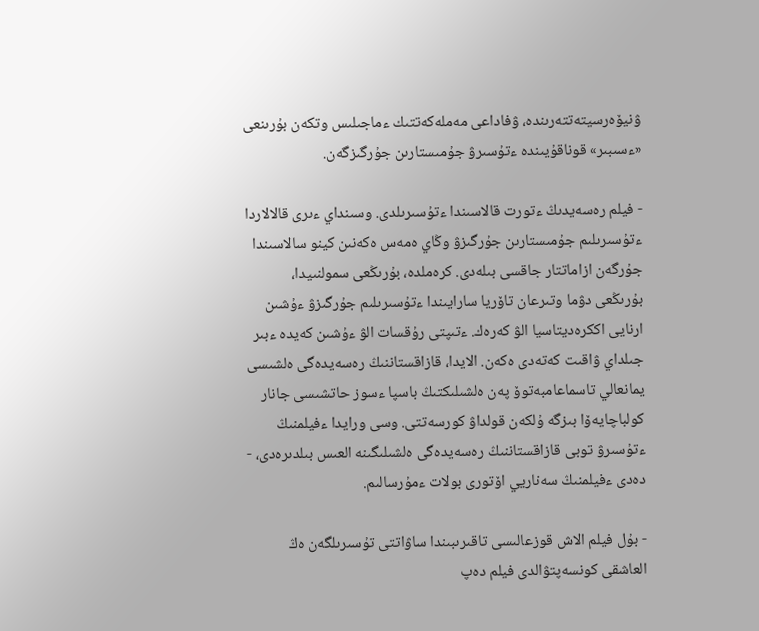ۋنيۆەرسيتەتتەرىندە، ۋفاداعى مەملەكەتتىك ءماجىلىس وتكەن بۇرىنعى «ءسىبىر» قوناقۇيىندە ءتۇسىرۋ جۇمىستارىن جۇرگىزگەن.

- فيلم رەسەيدىڭ ءتورت قالاسىندا ءتۇسىرىلدى. وسىنداي ءىرى قالالاردا ءتۇسىرىلىم جۇمىستارىن جۇرگىزۋ وڭاي ەمەس ەكەنىن كينو سالاسىندا جۇرگەن ازاماتتار جاقسى بىلەدى. كرەملدە، بۇرىڭعى سمولنىيدا، بۇرىڭعى دۋما وتىرعان تاۆريا سارايىندا ءتۇسىرىلىم جۇرگىزۋ ءۇشىن ارنايى اككرەديتاسيا الۋ كەرەك. ءتىپتى رۇقسات الۋ ءۇشىن كەيدە ءبىر جىلداي ۋاقىت كەتەدى ەكەن. الايدا، قازاقستاننىڭ رەسەيدەگى ەلشىسى يمانعالي تاسماعامبەتوۆ پەن ەلشىلىكتىڭ باسپا ءسوز حاتشىسى جانار كولباچايەۆا بىزگە ۇلكەن قولداۋ كورسەتتى. وسى ورايدا ءفيلمنىڭ ءتۇسىرۋ توبى قازاقستاننىڭ رەسەيدەگى ەلشىلىگىنە العىس بىلدىرەدى، - دەدى ءفيلمنىڭ سەناريي اۆتورى بولات ءمۇرسالىم.

- بۇل فيلم الاش قوزعالىسى تاقىرىبىندا ساۋاتتى تۇسىرىلگەن ەڭ العاشقى كونسەپتۋالدى فيلم دەپ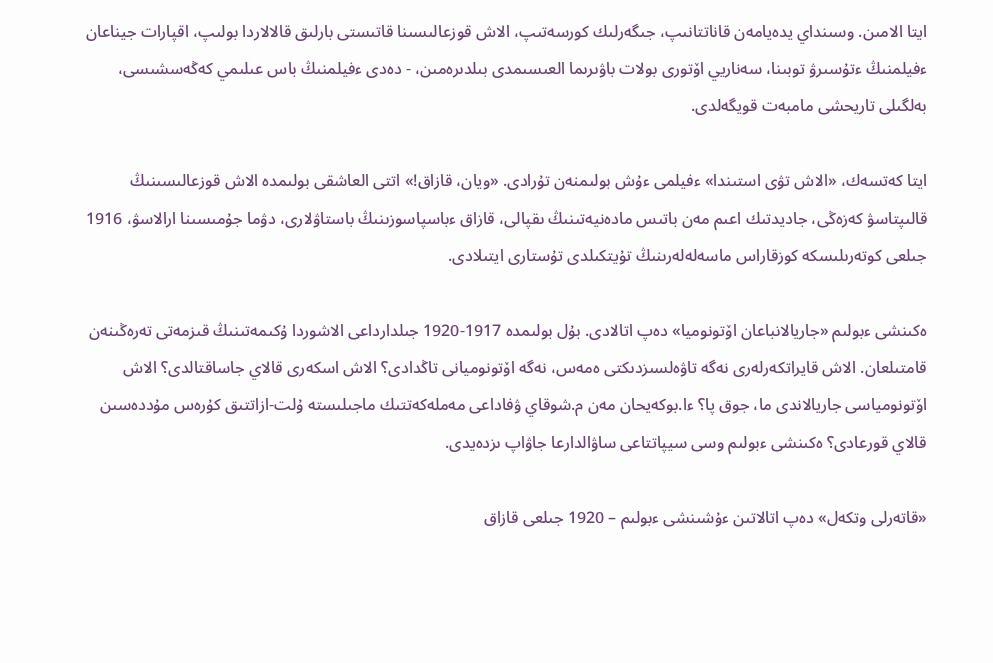ايتا الامىن. وسىنداي يدەيامەن قاناتتانىپ، جىگەرلىك كورسەتىپ، الاش قوزعالىسىنا قاتىستى بارلىق قالالاردا بولىپ، اقپارات جيناعان ءفيلمنىڭ ءتۇسىرۋ توبىنا، سەناريي اۆتورى بولات باۋىرىما العىسىمدى بىلدىرەمىن، - دەدى ءفيلمنىڭ باس عىلىمي كەڭەسشىسى، بەلگىلى تاريحشى مامبەت قويگەلدى.

ايتا كەتسەك، «الاش تۋى استىندا» ءفيلمى ءۇش بولىمنەن تۇرادى. «ويان، قازاق!» اتتى العاشقى بولىمدە الاش قوزعالىسىنىڭ قالىپتاسۋ كەزەڭى، جاديدتىك اعىم مەن باتىس مادەنيەتىنىڭ ىقپالى، قازاق ءباسپاسوزىنىڭ باستاۋلارى، دۋما جۇمىسىنا ارالاسۋ، 1916 جىلعى كوتەرىلىسكە كوزقاراس ماسەلەلەرىنىڭ تۇيتكىلدى تۇستارى ايتىلادى.

ەكىنشى ءبولىم «جاريالانباعان اۆتونوميا» دەپ اتالادى. بۇل بولىمدە 1917-1920 جىلدارداعى الاشوردا ۇكىمەتىنىڭ قىزمەتى تەرەڭىنەن قامتىلعان. الاش قايراتكەرلەرى نەگە تاۋەلسىزدىكتى ەمەس، نەگە اۆتونوميانى تاڭدادى؟ الاش اسكەرى قالاي جاساقتالدى؟ الاش اۆتونومياسى جاريالاندى ما، جوق پا؟ ءا.بوكەيحان مەن م.شوقاي ۋفاداعى مەملەكەتتىك ماجىلىستە ۇلت-ازاتتىق كۇرەس مۇددەسىن قالاي قورعادى؟ ەكىنشى ءبولىم وسى سيپاتتاعى ساۋالدارعا جاۋاپ ىزدەيدى.

«قاتەرلى وتكەل» دەپ اتالاتىن ءۇشىنشى ءبولىم – 1920 جىلعى قازاق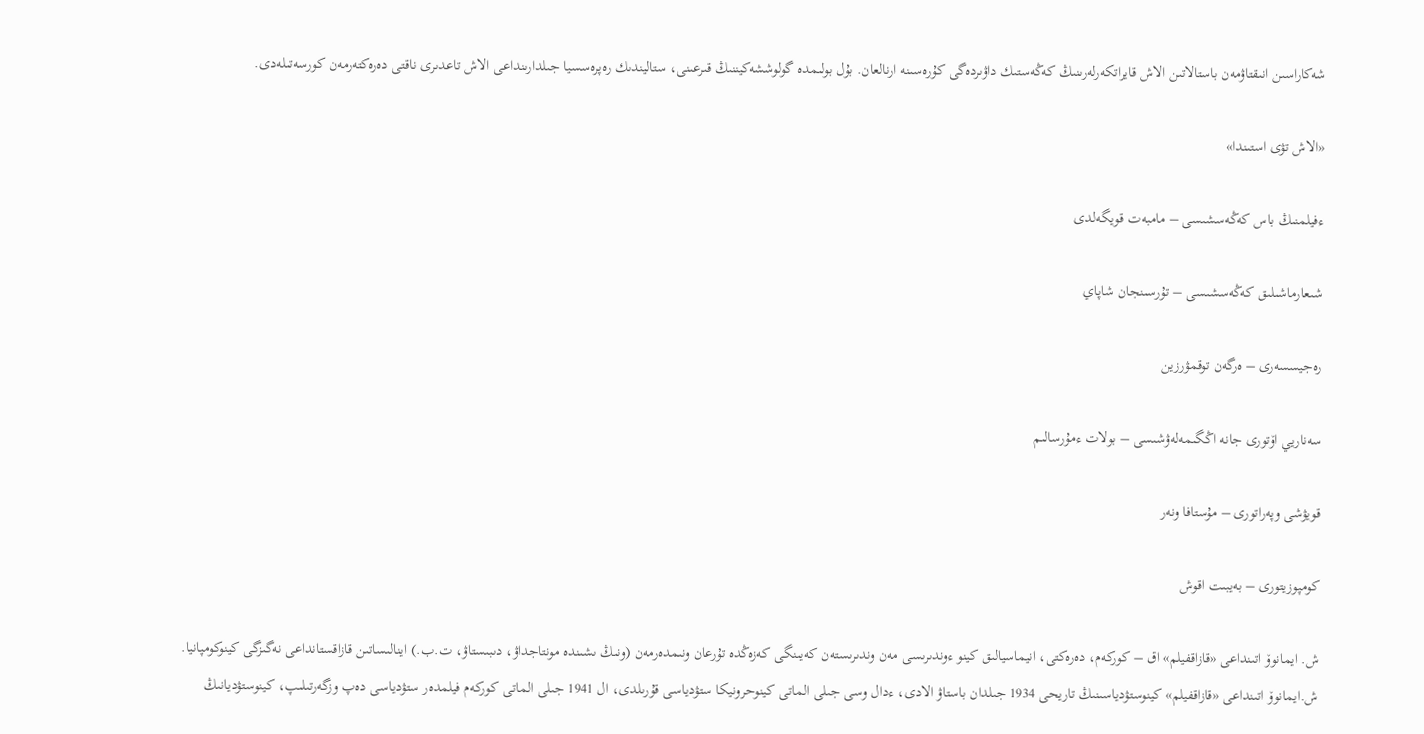شەكاراسىن انىقتاۋمەن باستالاتىن الاش قايراتكەرلەرىنىڭ كەڭەستىك داۋىردەگى كۇرەسىنە ارنالعان. بۇل بولىمدە گولوششەكيننىڭ قىرعىنى، ستاليندىك رەپرەسسيا جىلدارىنداعى الاش تاعدىرى ناقتى دەرەكتەرمەن كورسەتىلەدى.

«الاش تۋى استىندا»

ءفيلمنىڭ باس كەڭەسشىسى – مامبەت قويگەلدى

شىعارماشىلىق كەڭەسشىسى – تۇرسىنجان شاپاي

رەجيسسەرى – ەرگەن توقمۋرزين

سەناريي اۆتورى جانە اڭگىمەلەۋشىسى – بولات ءمۇرسالىم

قويۋشى وپەراتورى – مۇستافا ونەر

كومپوزيتورى – بەيبىت اقوش

ش. ايمانوۆ اتىنداعى «قازاقفيلم» اق – كوركەم، دەرەكتى، انيماسيالىق كينو ءوندىرىسى مەن وندىرىستەن كەيىنگى كەزەڭدە تۇرعان ونىمدەرمەن (ونىڭ ىشىندە مونتاجداۋ، دىبىستاۋ، ت.ب.) اينالىساتىن قازاقستانداعى نەگىزگى كينوكومپانيا. ش.ايمانوۆ اتىنداعى «قازاقفيلم» كينوستۋدياسىنىڭ تاريحى 1934 جىلدان باستاۋ الادى، ءدال وسى جىلى الماتى كينوحرونيكا ستۋدياسى قۇرىلدى، ال 1941 جىلى الماتى كوركەم فيلمدەر ستۋدياسى دەپ وزگەرتىلىپ، كينوستۋديانىڭ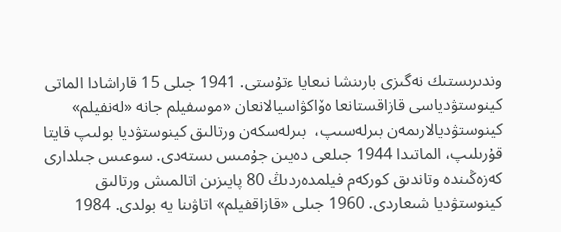وندىرىستىك نەگىزى بارىنشا نىعايا ءتۇستى. 1941 جىلى 15 قاراشادا الماتى كينوستۋدياسى قازاقستانعا ەۆاكۋاسيالانعان «موسفيلم جانە «لەنفيلم» كينوستۋديالارىمەن بىرلەسىپ،  بىرلەسكەن ورتالىق كينوستۋديا بولىپ قايتا قۇرىلىپ، الماتىدا 1944 جىلعى دەيىن جۇمىس ىستەدى. سوعىس جىلدارى كەزەڭىندە وتاندىق كوركەم فيلمدەردىڭ 80 پايىزىن اتالمىش ورتالىق كينوستۋديا شىعاردى. 1960 جىلى «قازاقفيلم» اتاۋىنا يە بولدى. 1984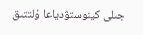جىلى كينوستۋدياعا ۇلتتىق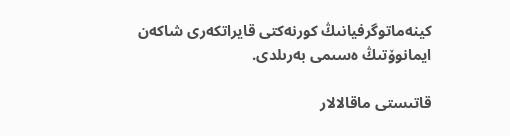كينەماتوگرفيانىڭ كورنەكتى قايراتكەرى شاكەن ايمانوۆتىڭ ەسىمى بەرىلدى.

قاتىستى ماقالالار